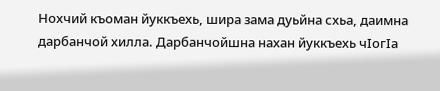Нохчий къоман йуккъехь, шира зама дуьйна схьа, даимна дарбанчой хилла. Дарбанчойшна нахан йуккъехь чIогIа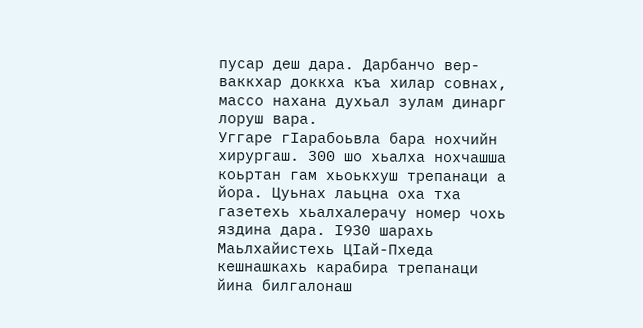пусар деш дара. Дарбанчо вер-ваккхар доккха къа хилар совнах, массо нахана духьал зулам динарг лоруш вара.
Уггаре гIарабоьвла бара нохчийн хирургаш. 300 шо хьалха нохчашша коьртан гам хьоькхуш трепанаци а йора. Цуьнах лаьцна оха тха газетехь хьалхалерачу номер чохь яздина дара. I930 шарахь Маьлхайистехь ЦIай-Пхеда кешнашкахь карабира трепанаци йина билгалонаш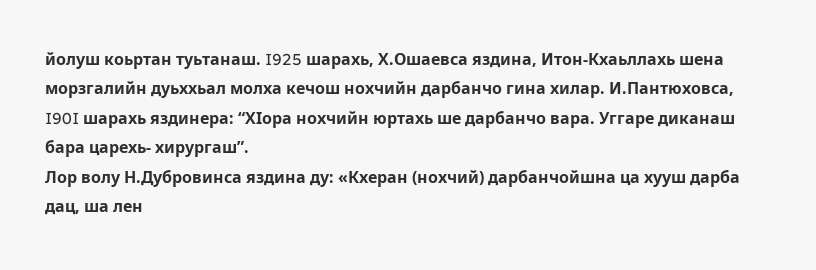йолуш коьртан туьтанаш. I925 шарахь, Х.Ошаевса яздина, Итон-Кхаьллахь шена морзгалийн дуьххьал молха кечош нохчийн дарбанчо гина хилар. И.Пантюховса, I90I шарахь яздинера: “ХIора нохчийн юртахь ше дарбанчо вара. Уггаре диканаш бара царехь- хирургаш”.
Лор волу Н.Дубровинса яздина ду: «Кхеран (нохчий) дарбанчойшна ца хууш дарба дац, ша лен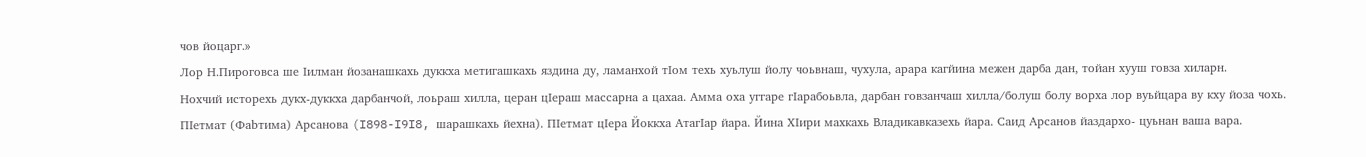чов йоцарг.»
Лор Н.Пироговса ше Iилман йозанашкахь дуккха метигашкахь яздина ду, ламанхой тIом техь хуьлуш йолу чоьвнаш, чухула, арара кагйина межен дарба дан, тойан хууш говза хиларн.
Нохчий исторехь дукх-дуккха дарбанчой, лоьраш хилла, церан цIераш массарна а цахаа. Амма оха уггаре гIарабоьвла, дарбан говзанчаш хилла/болуш болу ворха лор вуьйцара ву кху йоза чохь.
ПIетмат (Фаbтима) Арсанова (I898-I9I8, шарашкахь йехна). ПIетмат цIера Йоккха АтагIар йара. Йина ХIири махкахь Владикавказехь йара. Саид Арсанов йаздархо- цуьнан ваша вара.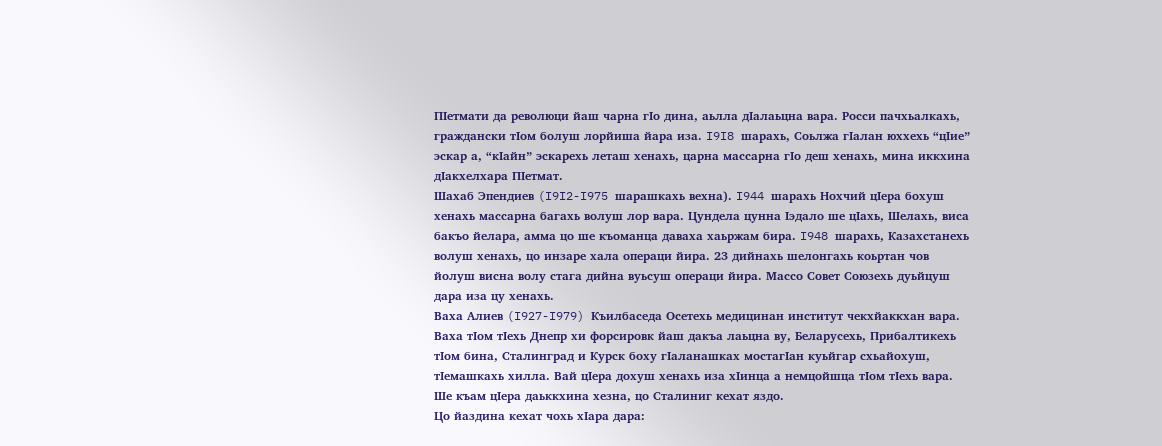ПIетмати да революци йаш чарна гIо дина, аьлла дIалаьцна вара. Росси пачхьалкахь, граждански тIом болуш лорйиша йара иза. I9I8 шарахь, Соьлжа гIалан юххехь “цIие” эскар а, “кIайн” эскарехь леташ хенахь, царна массарна гIо деш хенахь, мина иккхина дIакхелхара ПIетмат.
Шахаб Эпендиев (I9I2-I975 шарашкахь вехна). I944 шарахь Нохчий цIера бохуш хенахь массарна багахь волуш лор вара. Цундела цунна Iэдало ше цIахь, Шелахь, виса бакъо йелара, амма цо ше къоманца даваха хаьржам бира. I948 шарахь, Казахстанехь волуш хенахь, цо инзаре хала операци йира. 23 дийнахь шелонгахь коьртан чов йолуш висна волу стага дийна вуьсуш операци йира. Массо Совет Союзехь дуьйцуш дара иза цу хенахь.
Ваха Алиев (I927-I979) Къилбаседа Осетехь медицинан институт чекхйаккхан вара.
Ваха тIом тIехь Днепр хи форсировк йаш дакъа лаьцна ву, Беларусехь, Прибалтикехь тIом бина, Сталинград и Курск боху гIаланашках мостагIан куьйгар схьайохуш, тIемашкахь хилла. Вай цIера дохуш хенахь иза хIинца а немцойшца тIом тIехь вара. Ше къам цIера даьккхина хезна, цо Сталиниг кехат яздо.
Цо йаздина кехат чохь хIара дара: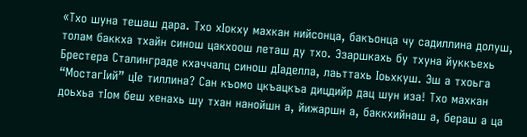«Тхо шуна тешаш дара. Тхо хIокху махкан нийсонца, бакъонца чу садиллина долуш, толам баккха тхайн синош цакхоош леташ ду тхо. Эзаршкахь бу тхуна йуккъехь Брестера Сталинграде кхаччалц синош дIаделла, лаьттахь Iоьхкуш. Эш а тхоьга “МостагIий” цIе тиллина? Сан къомо цкъацкъа дицдийр дац шун иза! Тхо махкан доьхьа тIом беш хенахь шу тхан нанойшн а, йижаршн а, баккхийнаш а, бераш а ца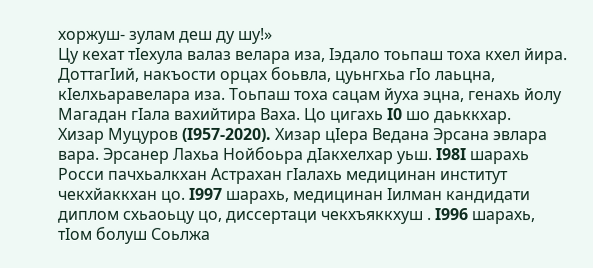хоржуш- зулам деш ду шу!»
Цу кехат тIехула валаз велара иза, Iэдало тоьпаш тоха кхел йира. ДоттагIий, накъости орцах боьвла, цуьнгхьа гIо лаьцна, кIелхьаравелара иза. Тоьпаш тоха сацам йуха эцна, генахь йолу Магадан гIала вахийтира Ваха. Цо цигахь I0 шо даьккхар.
Хизар Муцуров (I957-2020). Хизар цIера Ведана Эрсана эвлара вара. Эрсанер Лахьа Нойбоьра дIакхелхар уьш. I98I шарахь Росси пачхьалкхан Астрахан гIалахь медицинан институт чекхйаккхан цо. I997 шарахь, медицинан Iилман кандидати диплом схьаоьцу цо, диссертаци чекхъяккхуш . I996 шарахь, тIом болуш Соьлжа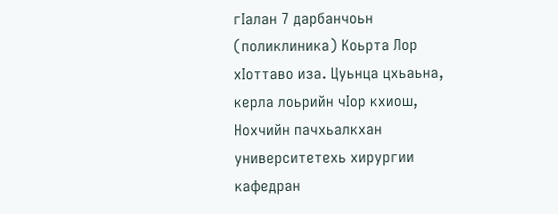гIалан 7 дарбанчоьн (поликлиника) Коьрта Лор хIоттаво иза. Цуьнца цхьаьна, керла лоьрийн чIор кхиош, Нохчийн пачхьалкхан университетехь хирургии кафедран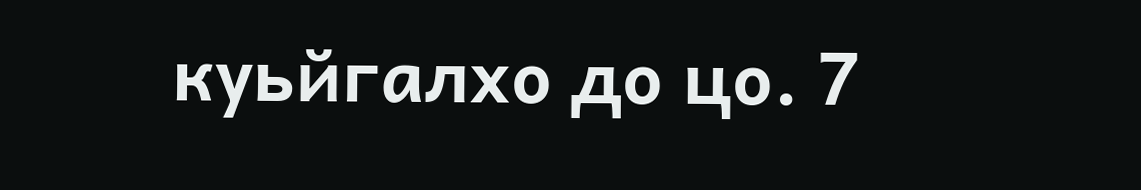куьйгалхо до цо. 7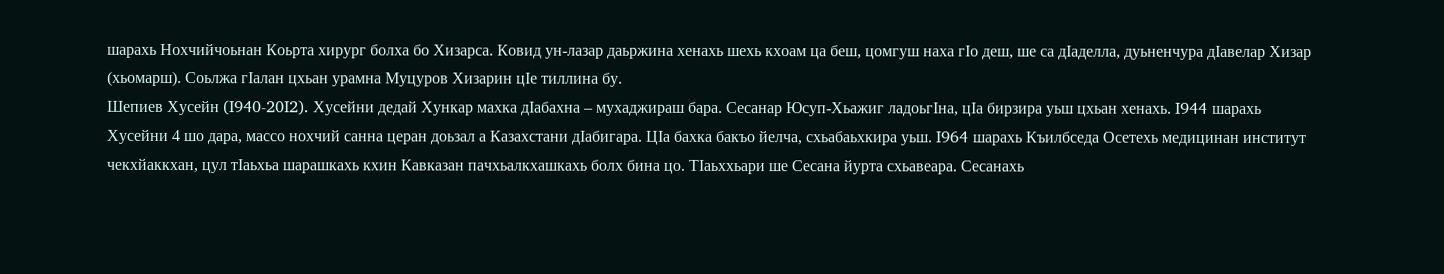шарахь Нохчийчоьнан Коьрта хирург болха бо Хизарса. Ковид ун-лазар даьржина хенахь шехь кхоам ца беш, цомгуш наха гIо деш, ше са дIаделла, дуьненчура дIавелар Хизар (хьомарш). Соьлжа гIалан цхьан урамна Муцуров Хизарин цIе тиллина бу.
Шепиев Хусейн (I940-20I2). Хусейни дедай Хункар махка дIабахна – мухаджираш бара. Сесанар Юсуп-Хьажиг ладоьгIна, цIа бирзира уьш цхьан хенахь. I944 шарахь Хусейни 4 шо дара, массо нохчий санна церан доьзал а Казахстани дIабигара. ЦIа бахка бакъо йелча, схьабаьхкира уьш. I964 шарахь Къилбседа Осетехь медицинан институт чекхйаккхан, цул тIаьхьа шарашкахь кхин Кавказан пачхьалкхашкахь болх бина цо. ТIаьххьари ше Сесана йурта схьавеара. Сесанахь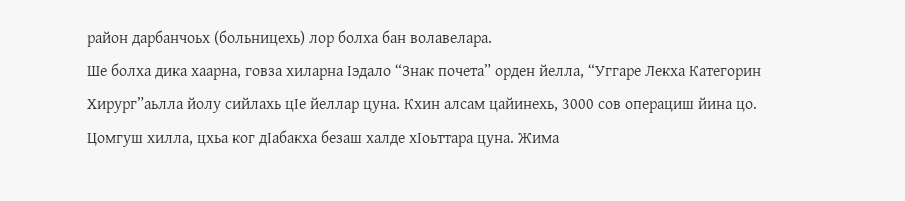район дарбанчоьх (больницехь) лор болха бан волавелара.
Ше болха дика хаарна, говза хиларна Iэдало “Знак почета” орден йелла, “Уггаре Лекха Категорин Хирург”аьлла йолу сийлахь цIе йеллар цуна. Кхин алсам цайинехь, 3000 сов операциш йина цо. Цомгуш хилла, цхьа ког дIабакха безаш халде хIоьттара цуна. Жима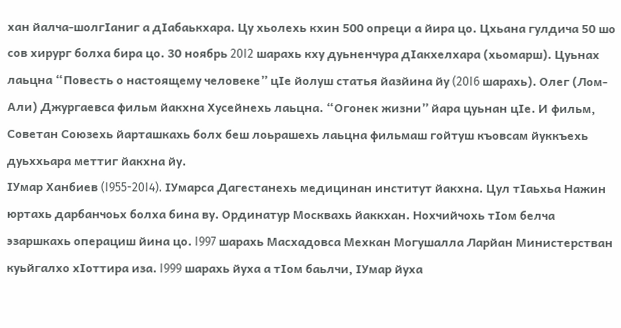хан йалча-шолгIаниг а дIабаькхара. Цу хьолехь кхин 500 опреци а йира цо. Цхьана гулдича 50 шо сов хирург болха бира цо. 30 ноябрь 20I2 шарахь кху дуьненчура дIакхелхара (хьомарш). Цуьнах лаьцна “Повесть о настоящему человеке” цIе йолуш статья йазйина йу (20I6 шарахь). Олег (Лом-Али) Джургаевса фильм йакхна Хусейнехь лаьцна. “Огонек жизни” йара цуьнан цIе. И фильм, Советан Союзехь йарташкахь болх беш лоьрашехь лаьцна фильмаш гойтуш къовсам йуккъехь дуьххьара меттиг йакхна йу.
IУмар Ханбиев (I955-20I4). IУмарса Дагестанехь медицинан институт йакхна. Цул тIаьхьа Нажин юртахь дарбанчоьх болха бина ву. Ординатур Москвахь йаккхан. Нохчийчохь тIом белча эзаршкахь операциш йина цо. I997 шарахь Масхадовса Мехкан Могушалла Ларйан Министерстван куьйгалхо хIоттира иза. I999 шарахь йуха а тIом баьлчи, IУмар йуха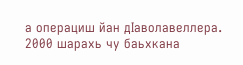а операциш йан дIаволавеллера. 2000 шарахь чу баьхкана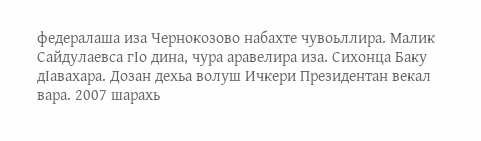федералаша иза Чернокозово набахте чувоьллира. Малик Сайдулаевса гIо дина, чура аравелира иза. Сихонца Баку дIавахара. Дозан дехьа волуш Ичкери Президентан векал вара. 2007 шарахь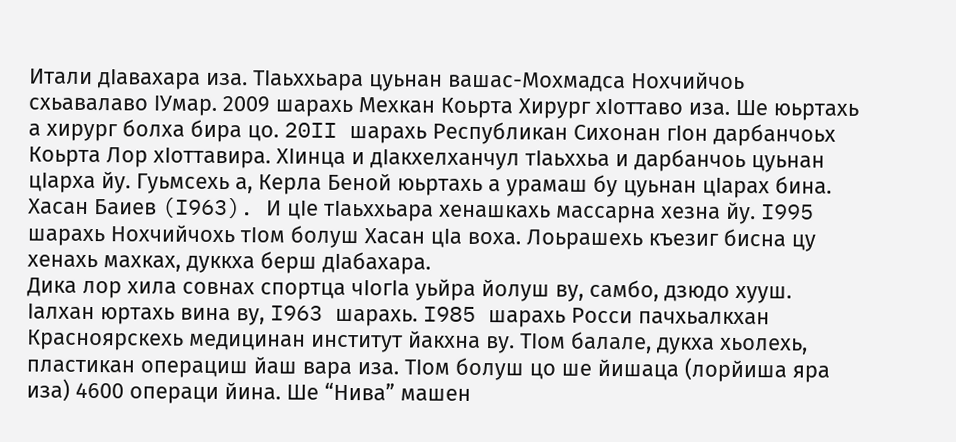Итали дIавахара иза. ТIаьххьара цуьнан вашас-Мохмадса Нохчийчоь схьавалаво IУмар. 2009 шарахь Мехкан Коьрта Хирург хIоттаво иза. Ше юьртахь а хирург болха бира цо. 20II шарахь Республикан Сихонан гIон дарбанчоьх Коьрта Лор хIоттавира. ХIинца и дIакхелханчул тIаьххьа и дарбанчоь цуьнан цIарха йу. Гуьмсехь а, Керла Беной юьртахь а урамаш бу цуьнан цIарах бина.
Хасан Баиев (I963). И цIе тIаьххьара хенашкахь массарна хезна йу. I995 шарахь Нохчийчохь тIом болуш Хасан цIа воха. Лоьрашехь къезиг бисна цу хенахь махках, дуккха берш дIабахара.
Дика лор хила совнах спортца чIогIа уьйра йолуш ву, самбо, дзюдо хууш. Iалхан юртахь вина ву, I963 шарахь. I985 шарахь Росси пачхьалкхан Красноярскехь медицинан институт йакхна ву. ТIом балале, дукха хьолехь, пластикан операциш йаш вара иза. ТIом болуш цо ше йишаца (лорйиша яра иза) 4600 операци йина. Ше “Нива” машен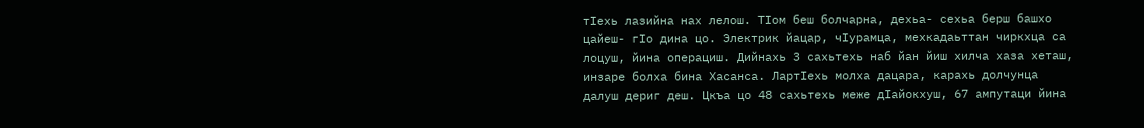тIехь лазийна нах лелош. ТIом беш болчарна, дехьа- сехьа берш башхо цайеш- гIо дина цо. Электрик йацар, чIурамца, мехкадаьттан чиркхца са лоцуш, йина операциш. Дийнахь 3 сахьтехь наб йан йиш хилча хаза хеташ, инзаре болха бина Хасанса. ЛартIехь молха дацара, карахь долчунца далуш дериг деш. Цкъа цо 48 сахьтехь меже дIайокхуш, 67 ампутаци йина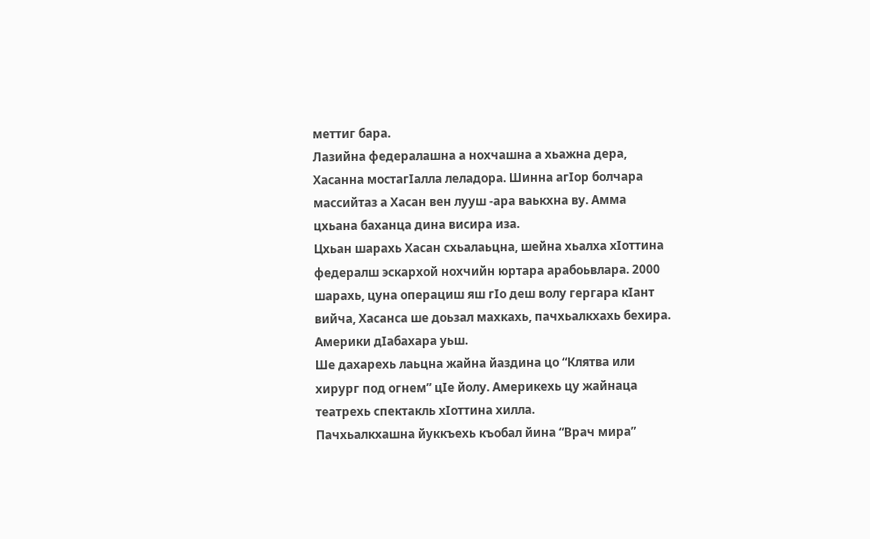меттиг бара.
Лазийна федералашна а нохчашна а хьажна дера, Хасанна мостагIалла леладора. Шинна агIор болчара массийтаз а Хасан вен лууш -ара ваькхна ву. Амма цхьана баханца дина висира иза.
Цхьан шарахь Хасан схьалаьцна, шейна хьалха хIоттина федералш эскархой нохчийн юртара арабоьвлара. 2000 шарахь, цуна операциш яш гIо деш волу гергара кIант вийча, Хасанса ше доьзал махкахь, пачхьалкхахь бехира. Америки дIабахара уьш.
Ше дахарехь лаьцна жайна йаздина цо “Клятва или хирург под огнем” цIе йолу. Америкехь цу жайнаца театрехь спектакль хIоттина хилла.
Пачхьалкхашна йуккъехь къобал йина “Врач мира”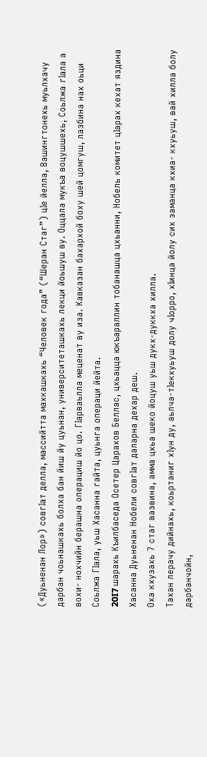(«Дуьненан Лор») совгIат делла, массийтта махкашкахь “Человек года” (“Шеран Стаг”) цIе йелла, Вашингтонехь муьлхачу дарбан чоьнашкахь болха бан йиш йу цуьнан, университеташкахь лекци йоьшуш ву. Оццала мукъа воцушшехь, Соьлжа гIала а вохи- нохчийн берашна операциш йо цо. ГIарваьлла меценат ву иза. Кавказан бахархой боху шей цомгуш, лазбина нах оьци Соьлжа ГIала, уьш Хасанна гайта, цуьнга операци йейта.
20I7 шарахь Къилбаседа Осетер Царахов Беллас, цхьацца юкъараллин тобанашца цхьанни, Нобель комитет цIарах кехат яздина Хасанна Дуьненан Нобели совгIат даларна дехар деш.
Оха кхузахь 7 стаг вазвина, амма цхьа шеко йоцуш уьш дукх-дуккха хилла.
Тахан лерачу дийнахь, коьртаниг хIун ду, аьлча-тIекхуьуш долу чIорро, хIинца йолу сих заманца кхиа- кхуьуш, вай хилла болу дарбанчойн,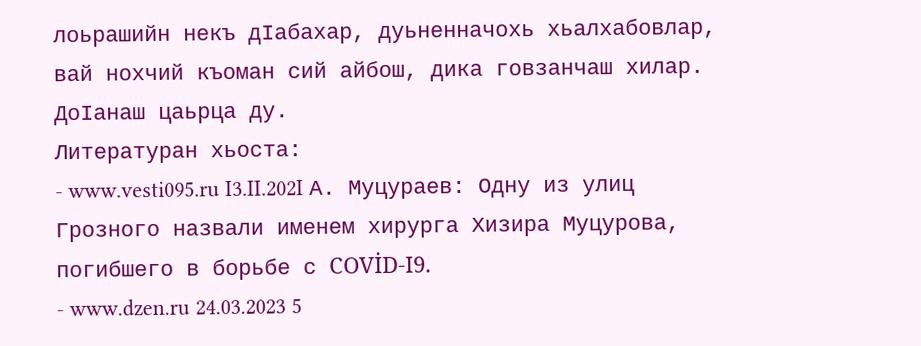лоьрашийн некъ дIабахар, дуьненначохь хьалхабовлар, вай нохчий къоман сий айбош, дика говзанчаш хилар. ДоIанаш цаьрца ду.
Литературан хьоста:
- www.vesti095.ru I3.II.202I А. Муцураев: Одну из улиц Грозного назвали именем хирурга Хизира Муцурова, погибшего в борьбе с COVİD-I9.
- www.dzen.ru 24.03.2023 5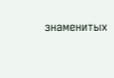знаменитых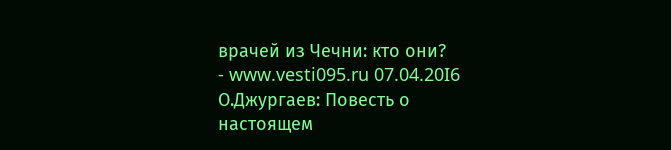врачей из Чечни: кто они?
- www.vesti095.ru 07.04.20I6 О.Джургаев: Повесть о настоящем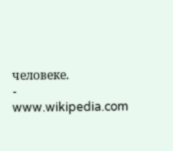человеке.
- www.wikipedia.com